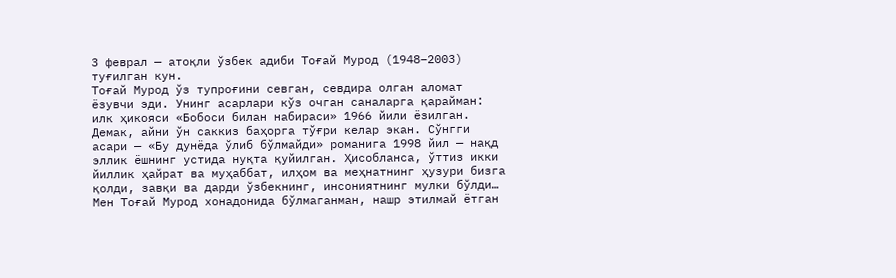3 феврал — атоқли ўзбек адиби Тоғай Мурод (1948–2003) туғилган кун.
Тоғай Мурод ўз тупроғини севган, севдира олган аломат ёзувчи эди. Унинг асарлари кўз очган саналарга қарайман: илк ҳикояси «Бобоси билан набираси» 1966 йили ёзилган. Демак, айни ўн саккиз баҳорга тўғри келар экан. Сўнгги асари — «Бу дунёда ўлиб бўлмайди» романига 1998 йил — нақд эллик ёшнинг устида нуқта қуйилган. Ҳисобланса, ўттиз икки йиллик ҳайрат ва муҳаббат, илҳом ва меҳнатнинг ҳузури бизга қолди, завқи ва дарди ўзбекнинг, инсониятнинг мулки бўлди… Мен Тоғай Мурод хонадонида бўлмаганман, нашр этилмай ётган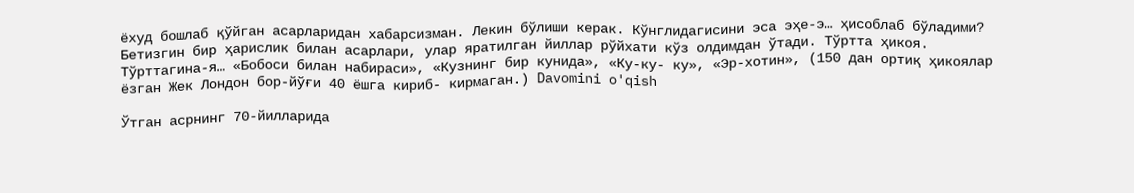ёхуд бошлаб қўйган асарларидан хабарсизман. Лекин бўлиши керак. Кўнглидагисини эса эҳе-э… ҳисоблаб бўладими? Бетизгин бир ҳарислик билан асарлари, улар яратилган йиллар рўйхати кўз олдимдан ўтади. Тўртта ҳикоя. Тўрттагина-я… «Бобоси билан набираси», «Кузнинг бир кунида», «Ку-ку- ку», «Эр-хотин», (150 дан ортиқ ҳикоялар ёзган Жек Лондон бор-йўғи 40 ёшга кириб- кирмаган.) Davomini o'qish

Ўтган асрнинг 70-йилларида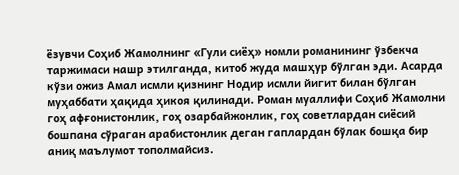ёзувчи Соҳиб Жамолнинг «Гули сиёҳ» номли романининг ўзбекча таржимаси нашр этилганда, китоб жуда машҳур бўлган эди. Асарда кўзи ожиз Амал исмли қизнинг Нодир исмли йигит билан бўлган муҳаббати ҳақида ҳикоя қилинади. Роман муаллифи Соҳиб Жамолни гоҳ афғонистонлик, гоҳ озарбайжонлик, гоҳ советлардан сиёсий бошпана сўраган арабистонлик деган гаплардан бўлак бошқа бир аниқ маълумот тополмайсиз.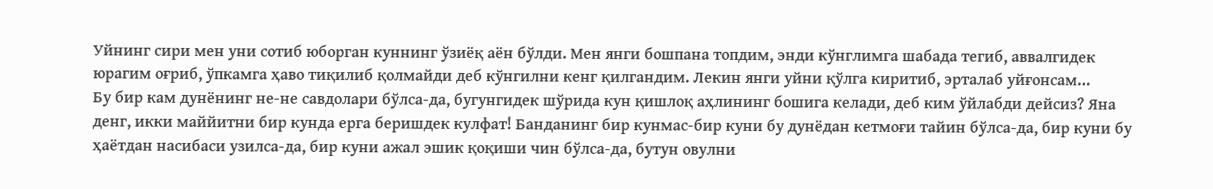Уйнинг сири мен уни сотиб юборган куннинг ўзиёқ аён бўлди. Мен янги бошпана топдим, энди кўнглимга шабада тегиб, аввалгидек юрагим оғриб, ўпкамга ҳаво тиқилиб қолмайди деб кўнгилни кенг қилгандим. Лекин янги уйни қўлга киритиб, эрталаб уйғонсам…
Бу бир кам дунёнинг не-не савдолари бўлса-да, бугунгидек шўрида кун қишлоқ аҳлининг бошига келади, деб ким ўйлабди дейсиз? Яна денг, икки маййитни бир кунда ерга беришдек кулфат! Банданинг бир кунмас-бир куни бу дунёдан кетмоғи тайин бўлса-да, бир куни бу ҳаётдан насибаси узилса-да, бир куни ажал эшик қоқиши чин бўлса-да, бутун овулни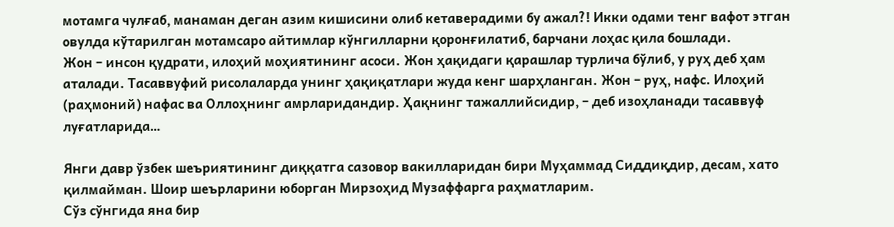мотамга чулғаб, манаман деган азим кишисини олиб кетаверадими бу ажал?! Икки одами тенг вафот этган овулда кўтарилган мотамсаро айтимлар кўнгилларни қоронғилатиб, барчани лоҳас қила бошлади.
Жон – инсон қудрати, илоҳий моҳиятининг асоси. Жон ҳақидаги қарашлар турлича бўлиб, у руҳ деб ҳам аталади. Тасаввуфий рисолаларда унинг ҳақиқатлари жуда кенг шарҳланган. Жон – руҳ, нафс. Илоҳий (раҳмоний) нафас ва Оллоҳнинг амрларидандир. Ҳақнинг тажаллийсидир, – деб изоҳланади тасаввуф луғатларида…

Янги давр ўзбек шеъриятининг диққатга сазовор вакилларидан бири Муҳаммад Сиддиқдир, десам, хато қилмайман. Шоир шеърларини юборган Мирзоҳид Музаффарга раҳматларим.
Сўз сўнгида яна бир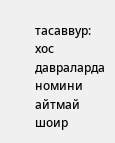тасаввур: хос давраларда номини айтмай шоир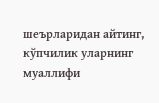шеърларидан айтинг, кўпчилик уларнинг муаллифи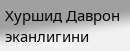Хуршид Даврон эканлигини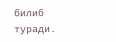билиб туради.